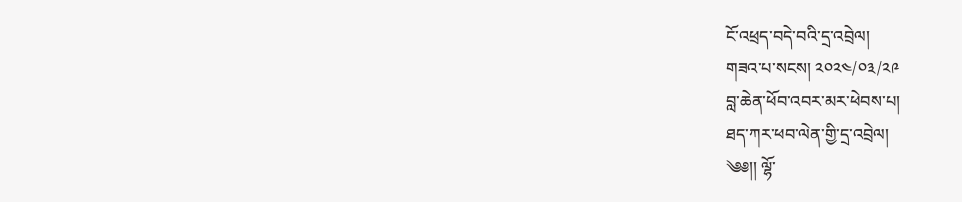ངོ་འཕྲད་བདེ་བའི་དྲ་འབྲེལ།
གཟའ་པ་སངས། ༢༠༢༤/༠༣/༢༩
བླ་ཆེན་ཕོབ་འབར་མར་ཕེབས་པ།
ཐད་ཀར་ཕབ་ལེན་གྱི་དྲ་འབྲེལ།
༄༅།། ལྷོ་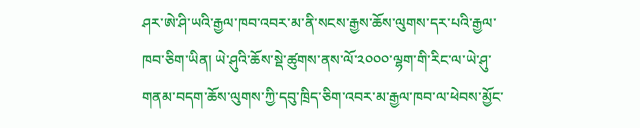ཤར་ཨེ་ཤི་ཡའི་རྒྱལ་ཁབ་འབར་མ་ནི་སངས་རྒྱས་ཆོས་ལུགས་དར་པའི་རྒྱལ་ཁབ་ཅིག་ཡིན། ཡེ་ཤུའི་ཆོས་སྡེ་ཚུགས་ནས་ལོ་༢༠༠༠་ལྷག་གི་རིང་ལ་ཡེ་ཤུ་གནམ་བདག་ཆོས་ལུགས་ཀྱི་དབུ་ཁྲིད་ཅིག་འབར་མ་རྒྱལ་ཁབ་ལ་ཕེབས་མྱོང་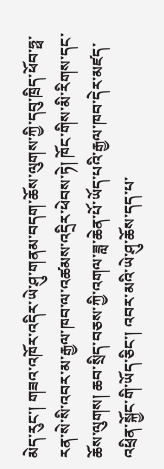མེད་རུང་། གཟའ་འཁོར་འདིར་ཡེ་ཤུ་གནམ་བདག་ཆོས་ལུགས་ཀྱི་དབུ་ཁྲིད་ཕོབ་ཧྥ་རན་སེ་སི་འབར་མ་རྒྱལ་ཁབ་ལ་འཚམས་འདྲིར་ཕེབས་ཏེ། ཁོང་གིས་མི་རིགས་དང་ཆོས་ལུགས། ཆབ་སྲིད་བཅས་ཀྱི་འགལ་ཟླ་ཆེན་པོ་ཡོད་པའི་རྒྱལ་ཁབ་དེར་མཛད་འཕྲིན་སྐྱོང་གི་ཡོད་ཅིང་། འབར་མའི་ཡེ་ཤུ་ཆོས་དད་པ་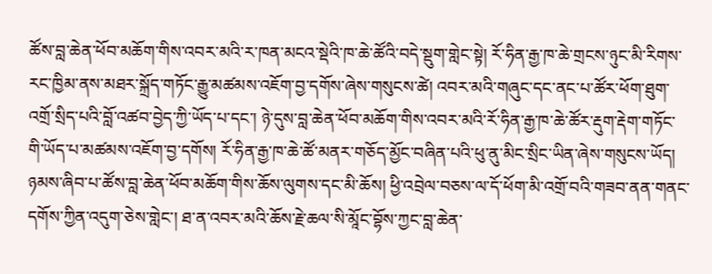ཚོས་བླ་ཆེན་ཕོབ་མཆོག་གིས་འབར་མའི་ར་ཁན་མངའ་སྡེའི་ཁ་ཆེ་ཚོའི་བདེ་སྡུག་གླེང་སྟེ། རོ་ཧིན་རྒྱ་ཁ་ཆེ་གྲངས་ཉུང་མི་རིགས་རང་ཁྱིམ་ནས་མཐར་སྐྲོད་གཏོང་རྒྱུ་མཚམས་འཇོག་བྱ་དགོས་ཞེས་གསུངས་ཚེ། འབར་མའི་གཞུང་དང་ནང་པ་ཚོར་ཕོག་ཐུག་འགྲོ་སྲིད་པའི་བློ་འཚབ་བྱེད་ཀྱི་ཡོད་པ་དང་། ཉེ་དུས་བླ་ཆེན་ཕོབ་མཆོག་གིས་འབར་མའི་རོ་ཧིན་རྒྱ་ཁ་ཆེ་ཚོར་རྡུག་རྡེག་གཏོང་གི་ཡོད་པ་མཚམས་འཇོག་བྱ་དགོས། རོ་ཧིན་རྒྱ་ཁ་ཆེ་ཚོ་མནར་གཅོད་མྱོང་བཞིན་པའི་ཕུ་ནུ་མིང་སྲིང་ཡིན་ཞེས་གསུངས་ཡོད། ཉམས་ཞིབ་པ་ཚོས་བླ་ཆེན་ཕོབ་མཆོག་གིས་ཆོས་ལུགས་དང་མི་ཆོས། ཕྱི་འབྲེལ་བཅས་ལ་དོ་ཕོག་མི་འགྲོ་བའི་གཟབ་ནན་གནང་དགོས་ཀྱིན་འདུག་ཅེས་གླེང་། ཐ་ན་འབར་མའི་ཆོས་རྗེ་ཆལ་སི་མཱོང་བྷོས་ཀྱང་བླ་ཆེན་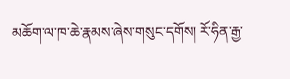མཆོག་ལ་ཁ་ཆེ་རྣམས་ཞེས་གསུང་དགོས། རོ་ཧིན་རྒྱ་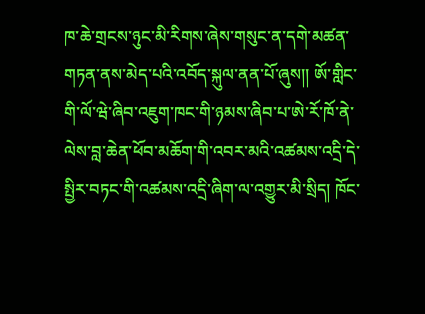ཁ་ཆེ་གྲངས་ཉུང་མི་རིགས་ཞེས་གསུང་ན་དགེ་མཚན་གཏན་ནས་མེད་པའི་འབོད་སྐུལ་ནན་པོ་ཞུས།། ཨོ་གླིང་གི་ལོ་ཝེ་ཞིབ་འཇུག་ཁང་གི་ཉམས་ཞིབ་པ་ཨེ་རོ་ཁོ་ནེ་ལེས་བླ་ཆེན་ཕོབ་མཆོག་གི་འབར་མའི་འཚམས་འདྲི་དེ་སྤྱིར་བཏང་གི་འཚམས་འདྲི་ཞིག་ལ་འགྱུར་མི་སྲིད། ཁོང་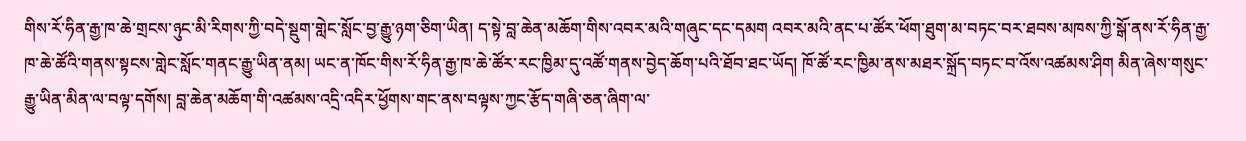གིས་རོ་ཧིན་རྒྱ་ཁ་ཆེ་གྲངས་ཉུང་མི་རིགས་ཀྱི་བདེ་སྡུག་གླེང་སློང་བྱ་རྒྱུ་ཉག་ཅིག་ཡིན། ད་སྟེ་བླ་ཆེན་མཆོག་གིས་འབར་མའི་གཞུང་དང་དམག འབར་མའི་ནང་པ་ཚོར་ཕོག་ཐུག་མ་བཏང་བར་ཐབས་མཁས་ཀྱི་སྒོ་ནས་རོ་ཧིན་རྒྱ་ཁ་ཆེ་ཚོའི་གནས་སྟངས་གླེང་སློང་གནང་རྒྱུ་ཡིན་ནམ། ཡང་ན་ཁོང་གིས་རོ་ཧིན་རྒྱ་ཁ་ཆེ་ཚོར་རང་ཁྱིམ་དུ་འཚོ་གནས་བྱེད་ཆོག་པའི་ཐོབ་ཐང་ཡོད། ཁོ་ཚོ་རང་ཁྱིམ་ནས་མཐར་སྐྲོད་བཏང་བ་འོས་འཚམས་ཤིག མིན་ཞེས་གསུང་རྒྱུ་ཡིན་མིན་ལ་བལྟ་དགོས། བླ་ཆེན་མཆོག་གི་འཚམས་འདྲི་འདིར་ཕྱོགས་གང་ནས་བལྟས་ཀྱང་རྩོད་གཞི་ཅན་ཞིག་ལ་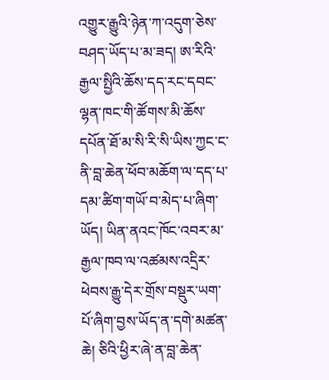འགྱུར་རྒྱུའི་ཉེན་ཀ་འདུག་ཅེས་བཤད་ཡོད་པ་མ་ཟད། ཨ་རིའི་རྒྱལ་སྤྱིའི་ཆོས་དད་རང་དབང་ལྷན་ཁང་གི་ཚོགས་མི་ཆོས་དཔོན་ཐོ་མ་སི་རི་སི་ཡིས་ཀྱང་ང་ནི་བླ་ཆེན་ཕོབ་མཆོག་ལ་དད་པ་དམ་ཚིག་གཡོ་བ་མེད་པ་ཞིག་ཡོད། ཡིན་ནའང་ཁོང་འབར་མ་རྒྱལ་ཁབ་ལ་འཚམས་འདྲིར་ཕེབས་རྒྱུ་དེར་གྲོས་བསྡུར་ཡག་པོ་ཞིག་བྱས་ཡོད་ན་དགེ་མཚན་ཆེ། ཅིའི་ཕྱིར་ཞེ་ན་བླ་ཆེན་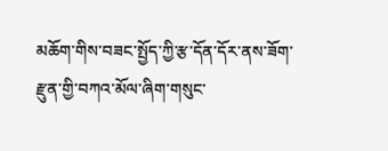མཆོག་གིས་བཟང་སྤྱོད་ཀྱི་རྩ་དོན་དོར་ནས་ཟོག་རྫུན་གྱི་བཀའ་མོལ་ཞིག་གསུང་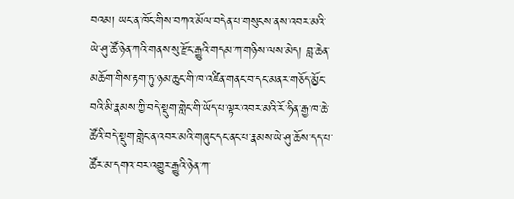བའམ། ཡང་ན་ཁོང་གིས་བཀའ་མོལ་བདེན་པ་གསུངས་ནས་འབར་མའི་ཡེ་ཤུ་ཚོ་ཉེན་ཀའི་གནས་སུ་རྫོང་རྒྱུའི་གདམ་ཀ་གཉིས་ལས་མེད། བླ་ཆེན་མཆོག་གིས་རྟག་ཏུ་ཉམ་ཆུང་གི་ཁ་འཛིན་གནང་བ་དང་མནར་གཅོད་མྱོང་བའི་མི་རྣམས་ཀྱི་བདེ་སྡུག་གླེང་གི་ཡོད་པ་ལྟར་འབར་མའི་རོ་ཧིན་རྒྱ་ཁ་ཆེ་ཚོའི་བདེ་སྡུག་གླེང་ན་འབར་མའི་གཞུང་དང་ནང་པ་རྣམས་ཡེ་ཤུ་ཆོས་དད་པ་ཚོར་མ་དགའ་བར་འགྱུར་རྒྱུའི་ཉེན་ཀ་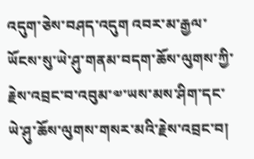འདུག་ཅེས་བཤད་འདུག འབར་མ་རྒྱལ་ཡོངས་སུ་ཡེ་ཤུ་གནམ་བདག་ཆོས་ལུགས་ཀྱི་རྗེས་འབྲང་བ་འབུམ་༧་ཡས་མས་ཤིག་དང་ཡེ་ཤུ་ཆོས་ལུགས་གསར་མའི་རྗེས་འབྲང་བ།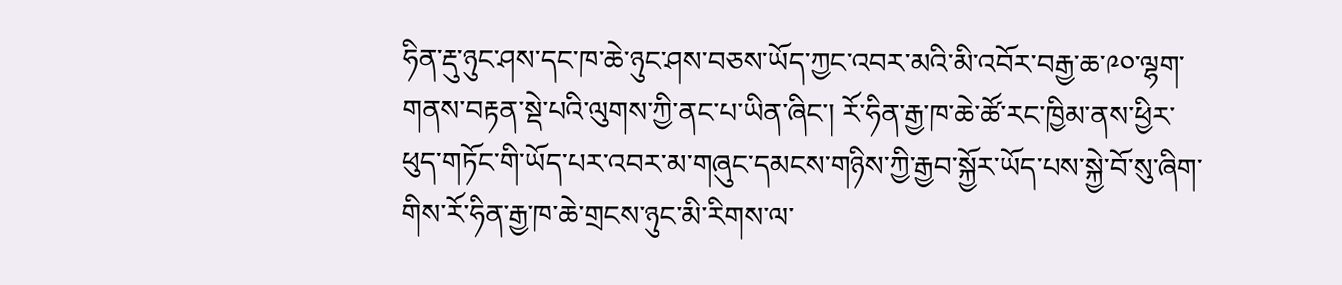ཧིན་རྡུ་ཉུང་ཤས་དང་ཁ་ཆེ་ཉུང་ཤས་བཅས་ཡོད་ཀྱང་འབར་མའི་མི་འབོར་བརྒྱ་ཆ་༩༠་ལྷག་གནས་བརྟན་སྡེ་པའི་ལུགས་ཀྱི་ནང་པ་ཡིན་ཞིང་། རོ་ཧིན་རྒྱ་ཁ་ཆེ་ཚོ་རང་ཁྱིམ་ནས་ཕྱིར་ཕུད་གཏོང་གི་ཡོད་པར་འབར་མ་གཞུང་དམངས་གཉིས་ཀྱི་རྒྱབ་སྐྱོར་ཡོད་པས་སྐྱེ་བོ་སུ་ཞིག་གིས་རོ་ཧིན་རྒྱ་ཁ་ཆེ་གྲངས་ཉུང་མི་རིགས་ལ་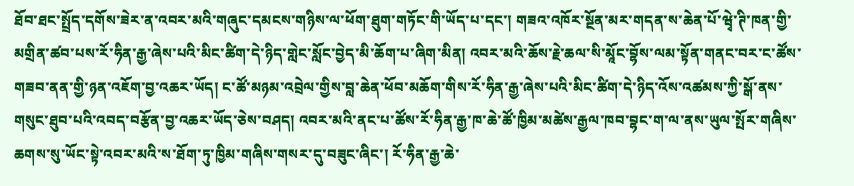ཐོབ་ཐང་སྤྲོད་དགོས་ཟེར་ན་འབར་མའི་གཞུང་དམངས་གཉིས་ལ་ཕོག་ཐུག་གཏོང་གི་ཡོད་པ་དང་། གཟའ་འཁོར་སྔོན་མར་གདན་ས་ཆེན་པོ་ཝྭེ་ཊི་ཁན་གྱི་མགྲིན་ཚབ་པས་རོ་ཧིན་རྒྱ་ཞེས་པའི་མིང་ཚིག་དེ་ཉིད་གླེང་སློང་བྱེད་མི་ཆོག་པ་ཞིག་མིན། འབར་མའི་ཆོས་རྗེ་ཆལ་སི་མཱོང་བྷོས་ལམ་སྟོན་གནང་བར་ང་ཚོས་གཟབ་ནན་གྱི་ཉན་འཇོག་བྱ་འཆར་ཡོད། ང་ཚོ་མཉམ་འབྲེལ་གྱིས་བླ་ཆེན་ཕོབ་མཆོག་གིས་རོ་ཧིན་རྒྱ་ཞེས་པའི་མིང་ཚིག་དེ་ཉིད་འོས་འཚམས་ཀྱི་སྒོ་ནས་གསུང་ཐུབ་པའི་འབད་བརྩོན་བྱ་འཆར་ཡོད་ཅེས་བཤད། འབར་མའི་ནང་པ་ཚོས་རོ་ཧིན་རྒྱ་ཁ་ཆེ་ཚོ་ཁྱིམ་མཚེས་རྒྱལ་ཁབ་བྷང་ག་ལ་ནས་ཡུལ་སྤོར་གཞིས་ཆགས་སུ་ཡོང་སྟེ་འབར་མའི་ས་ཐོག་ཏུ་ཁྱིམ་གཞིས་གསར་དུ་བཟུང་ཞིང་། རོ་ཧིན་རྒྱ་ཆེ་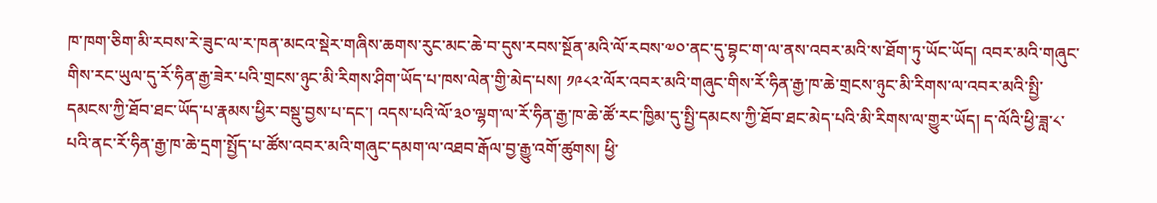ཁ་ཁག་ཅིག་མི་རབས་རེ་ཟུང་ལ་ར་ཁན་མངའ་སྡེར་གཞིས་ཆགས་རུང་མང་ཆེ་བ་དུས་རབས་སྔོན་མའི་ལོ་རབས་༧༠་ནང་དུ་བྷང་ག་ལ་ནས་འབར་མའི་ས་ཐོག་ཏུ་ཡོང་ཡོད། འབར་མའི་གཞུང་གིས་རང་ཡུལ་དུ་རོ་ཧིན་རྒྱ་ཟེར་པའི་གྲངས་ཉུང་མི་རིགས་ཤིག་ཡོད་པ་ཁས་ལེན་གྱི་མེད་པས། ༡༩༨༢་ལོར་འབར་མའི་གཞུང་གིས་རོ་ཧིན་རྒྱ་ཁ་ཆེ་གྲངས་ཉུང་མི་རིགས་ལ་འབར་མའི་སྤྱི་དམངས་ཀྱི་ཐོབ་ཐང་ཡོད་པ་རྣམས་ཕྱིར་བསྡུ་བྱས་པ་དང་། འདས་པའི་ལོ་༣༠་ལྷག་ལ་རོ་ཧིན་རྒྱ་ཁ་ཆེ་ཚོ་རང་ཁྱིམ་དུ་སྤྱི་དམངས་ཀྱི་ཐོབ་ཐང་མེད་པའི་མི་རིགས་ལ་གྱུར་ཡོད། ད་ལོའི་ཕྱི་ཟླ་༨་པའི་ནང་རོ་ཧིན་རྒྱ་ཁ་ཆེ་དྲག་སྤྱོད་པ་ཚོས་འབར་མའི་གཞུང་དམག་ལ་འཐབ་རྒོལ་བྱ་རྒྱུ་འགོ་ཚུགས། ཕྱི་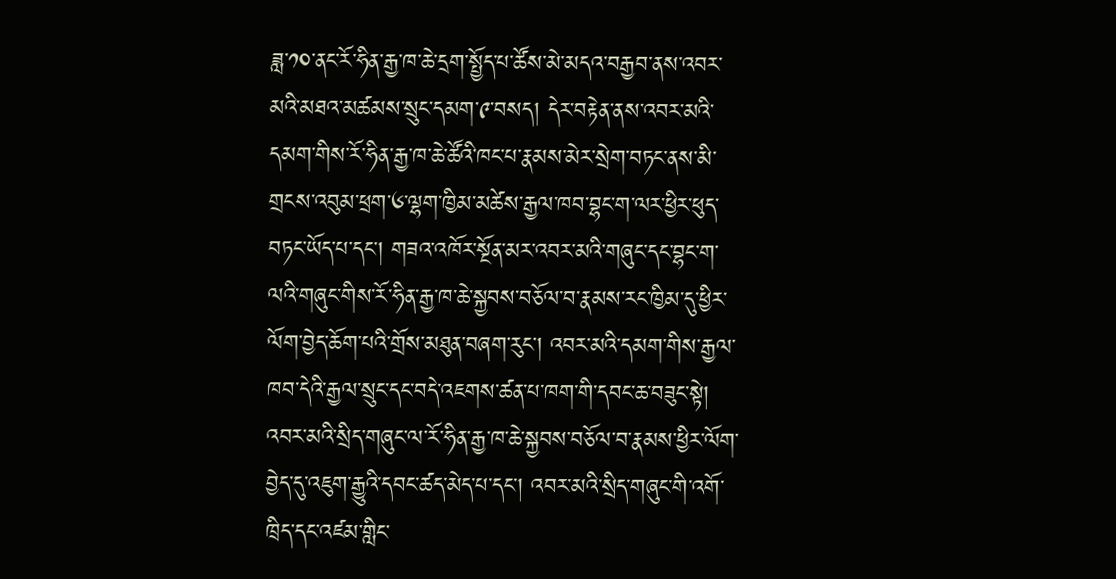ཟླ་༡༠་ནང་རོ་ཧིན་རྒྱ་ཁ་ཆེ་དྲག་སྤྱོད་པ་ཚོས་མེ་མདའ་བརྒྱབ་ནས་འབར་མའི་མཐའ་མཚམས་སྲུང་དམག་༩་བསད། དེར་བརྟེན་ནས་འབར་མའི་དམག་གིས་རོ་ཧིན་རྒྱ་ཁ་ཆེ་ཚོའི་ཁང་པ་རྣམས་མེར་སྲེག་བཏང་ནས་མི་གྲངས་འབུམ་ཕྲག་༦་ལྷག་ཁྱིམ་མཚེས་རྒྱལ་ཁབ་བྷང་ག་ལར་ཕྱིར་ཕུད་བཏང་ཡོད་པ་དང་། གཟའ་འཁོར་སྔོན་མར་འབར་མའི་གཞུང་དང་བྷང་ག་ལའི་གཞུང་གིས་རོ་ཧིན་རྒྱ་ཁ་ཆེ་སྐྱབས་བཅོལ་བ་རྣམས་རང་ཁྱིམ་དུ་ཕྱིར་ལོག་བྱེད་ཆོག་པའི་གྲོས་མཐུན་བཞག་རུང་། འབར་མའི་དམག་གིས་རྒྱལ་ཁབ་དེའི་རྒྱལ་སྲུང་དང་བདེ་འཇགས་ཚན་པ་ཁག་གི་དབང་ཆ་བཟུང་སྟེ། འབར་མའི་སྲིད་གཞུང་ལ་རོ་ཧིན་རྒྱ་ཁ་ཆེ་སྐྱབས་བཅོལ་བ་རྣམས་ཕྱིར་ལོག་བྱེད་དུ་འཇུག་རྒྱུའི་དབང་ཚད་མེད་པ་དང་། འབར་མའི་སྲིད་གཞུང་གི་འགོ་ཁྲིད་དང་འཛམ་གླིང་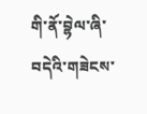གི་ནོ་བྷེལ་ཞི་བདེའི་གཟེངས་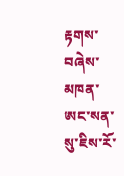རྟགས་བཞེས་མཁན་ཨང་སན་སུ་ཇིས་རོ་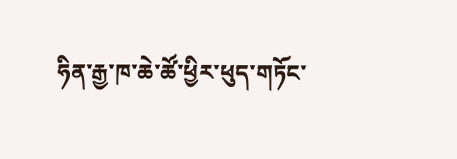ཧིན་རྒྱ་ཁ་ཆེ་ཚོ་ཕྱིར་ཕུད་གཏོང་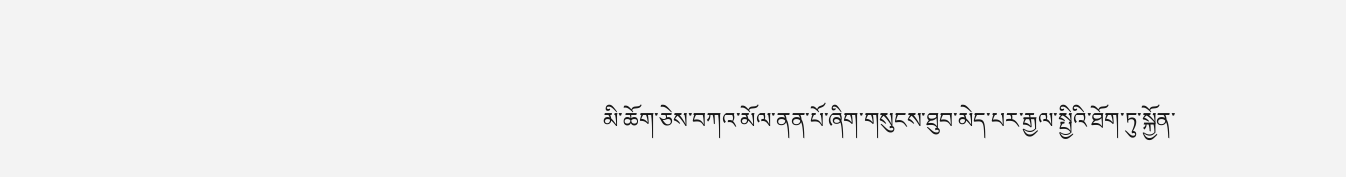མི་ཆོག་ཅེས་བཀའ་མོལ་ནན་པོ་ཞིག་གསུངས་ཐུབ་མེད་པར་རྒྱལ་སྤྱིའི་ཐོག་ཏུ་སྐྱོན་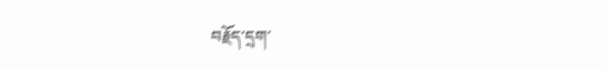བརྗོད་དྲག་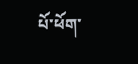པོ་ཕོག་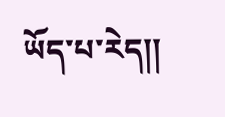ཡོད་པ་རེད།།